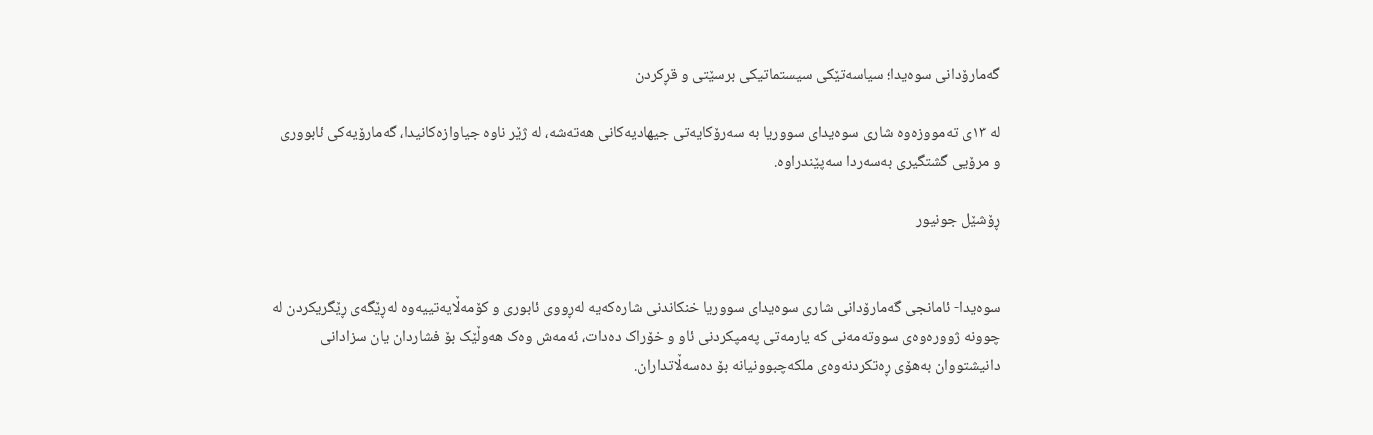گەمارۆدانی سوەیدا؛ سیاسەتێکی سیستماتیکی برسێتی و قڕکردن

لە ١٣ی تەمووزەوە شاری سوەیدای سووریا بە سەرۆکایەتی جیهادیەکانی هەتەشە، لە ژێر ناوە جیاوازەکانیدا، گەمارۆیەکی ئابووری و مرۆیی گشتگیری بەسەردا سەپێندراوە.

ڕۆشێل جونیور


سوەیدا- ئامانجی گەمارۆدانی شاری سوەیدای سووریا خنکاندنی شارەکەیە لەڕووی ئابوری و کۆمەڵایەتییەوە لەڕێگەی ڕێگریکردن لە چوونە ژوورەوەی سووتەمەنی کە یارمەتی پەمپکردنی ئاو و خۆراک دەدات، ئەمەش وەک هەوڵێک بۆ فشاردان یان سزادانی دانیشتووان بەهۆی ڕەتکردنەوەی ملکەچبوونیانە بۆ دەسەڵاتداران.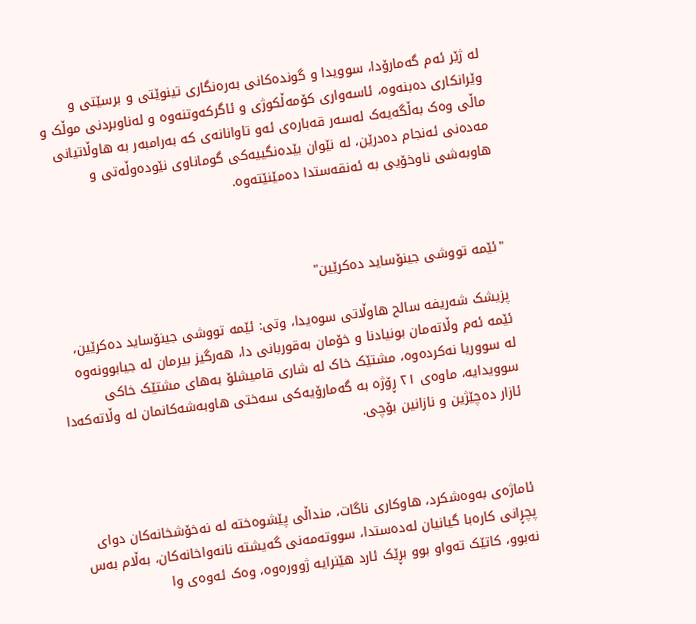لە ژێر ئەم گەمارۆدا، سوویدا و گوندەکانی بەرەنگاری تینوێتی و برسێتی و وێرانکاری دەبنەوە، ئاسەواری کۆمەڵکوژی و ئاگرکەوتنەوە و لەناوبردنی موڵک و ماڵی وەک بەڵگەیەک لەسەر قەبارەی ئەو تاوانانەی کە بەرامبەر بە هاوڵاتیانی مەدەنی ئەنجام دەدرێن، لە نێوان بێدەنگییەکی گوماناوی نێودەوڵەتی و هاوبەشی ناوخۆیی بە ئەنقەستدا دەمێنێتەوە.



"ئێمە تووشی جینۆساید دەکرێین"

پزیشک شەریفە سالح هاوڵاتی سوەیدا، وتی: ئێمە تووشی جینۆساید دەکرێین، ئێمە ئەم وڵاتەمان بونیادنا و خۆمان بەقوربانی دا، هەرگیز بیرمان لە جیابوونەوە لە سووریا نەکردەوە، مشتێک خاک لە شاری قامیشلۆ بەهای مشتێک خاکی سوویدایە، ماوەی ٢١ ڕۆژە بە گەمارۆیەکی سەختی هاوبەشەکانمان لە وڵاتەکەدا ئازار دەچێژین و نازانین بۆچی.



ئاماژەی بەوەشکرد، هاوکاری ناگات، منداڵی پێشوەختە لە نەخۆشخانەکان دوای پچڕانی کارەبا گیانیان لەدەستدا، سووتەمەنی گەیشتە نانەواخانەکان، بەڵام بەس نەبوو، کاتێک تەواو بوو بڕێک ئارد هێنرایە ژوورەوە، وەک ئەوەی وا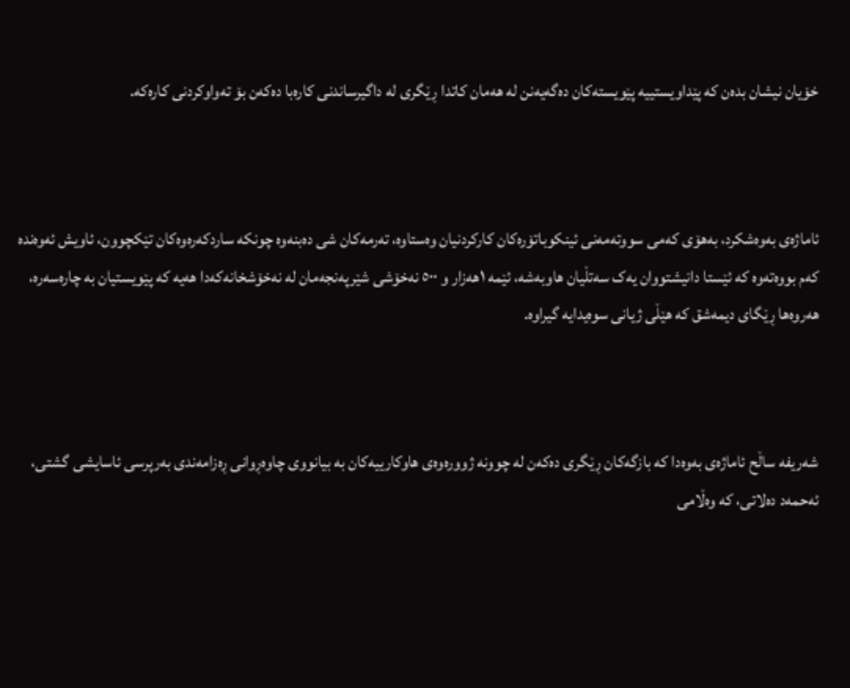خۆیان نیشان بدەن کە پێداویستییە پێویستەکان دەگەیەنن لە هەمان کاتدا ڕێگری لە داگیرساندنی کارەبا دەکەن بۆ تەواوکردنی کارەکە.



ئاماژەی بەوەشکرد، بەهۆی کەمی سووتەمەنی ئینکوباتۆرەکان کارکردنیان وەستاوە، تەرمەکان شی دەبنەوە چونکە ساردکەرەوەکان تێکچوون، ئاویش ئەوەندە کەم بووەتەوە کە ئێستا دانیشتووان یەک سەتڵیان هاوبەشە، ئێمە ١هەزار و ٥٠٠ نەخۆشی شێرپەنجەمان لە نەخۆشخانەکەدا هەیە کە پێویستیان بە چارەسەرە، هەروەها ڕێگای دیمەشق کە هێڵی ژیانی سوەیدایە گیراوە.



شەریفە ساڵح ئاماژەی بەوەدا کە بازگەکان ڕێگری دەکەن لە چوونە ژوورەوەی هاوکارییەکان بە بیانووی چاوەڕوانی ڕەزامەندی بەرپرسی ئاسایشی گشتی، ئەحمەد دەلاتی، کە وەڵامی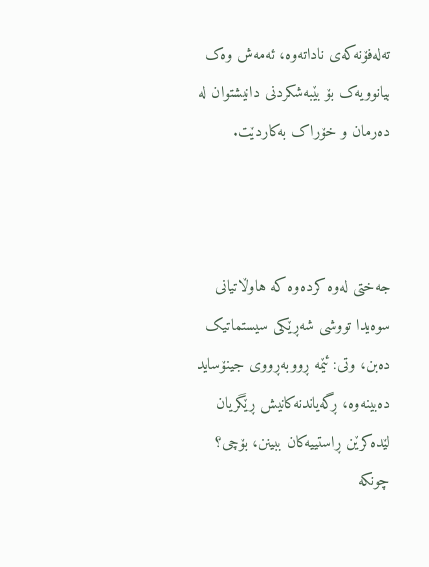تەلەفۆنەکەی ناداتەوە، ئەمەش وەک بیانوویەک بۆ بێبەشکردنی دانیشتوان لە دەرمان و خۆراک بەکاردێت.



جەختی لەوە کردەوە کە هاوڵاتیانی سوەیدا تووشی شەڕێکی سیستماتیک دەبن، وتی: ئێمە ڕووبەڕووی جینۆساید دەبینەوە، ڕگەیاندنەکانیش ڕێگریان لێدەکرێن ڕاستییەکان ببینن، بۆچی؟ چونکە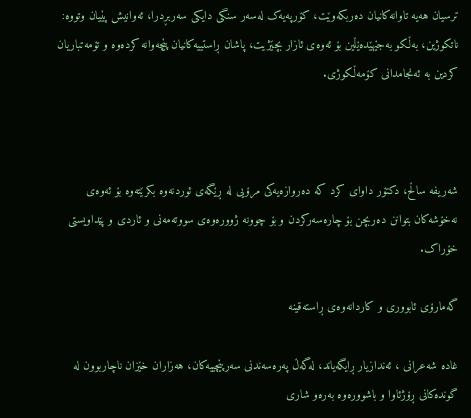ترسیان هەیە تاوانەکانیان دەربکەوێت، کۆرپەیەک لەسەر سنگی دایکی سەربڕدرا، ئەوانیش پێیان وتووە: ناتکوژین، بەڵکو بەجێهێدەێڵین بۆ ئەوەی ئازار بچێژیت، پاشان ڕاستییەکانیان پێچەوانە کردەوە و تۆمەتباریان کردین بە ئەنجامدانی کۆمەڵکوژی.



شەریفە ساڵح، دکتۆر داوای کرد کە دەروازەیەکی مرۆیی لە ڕێگەی ئوردنەوە بکرێتەوە بۆ ئەوەی نەخۆشەکان بتوانن دەربچن بۆ چارەسەرکردن و بۆ چوونە ژوورەوەی سووتەمەنی و ئاردی و پێداویستی خۆراک.

گەمارۆی ئابووری و کاردانەوەی ڕاستەقینە

غادە شەعرانی ، ئەندازیار ڕایگەیاند، لەگەڵ پەرەسەندنی سەرپێچییەکان، هەزاران خێزان ناچاربوون لە گوندەکانی ڕۆژئاوا و باشوورەوە بەرەو شاری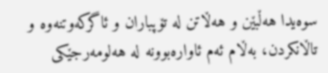سوەیدا هەڵبێن و هەڵاتن لە تۆپباران و ئاگرکەوتنەوە و تاڵانکردن، بەڵام ئەم ئاوارەبوونە لە هەلومەرجێکی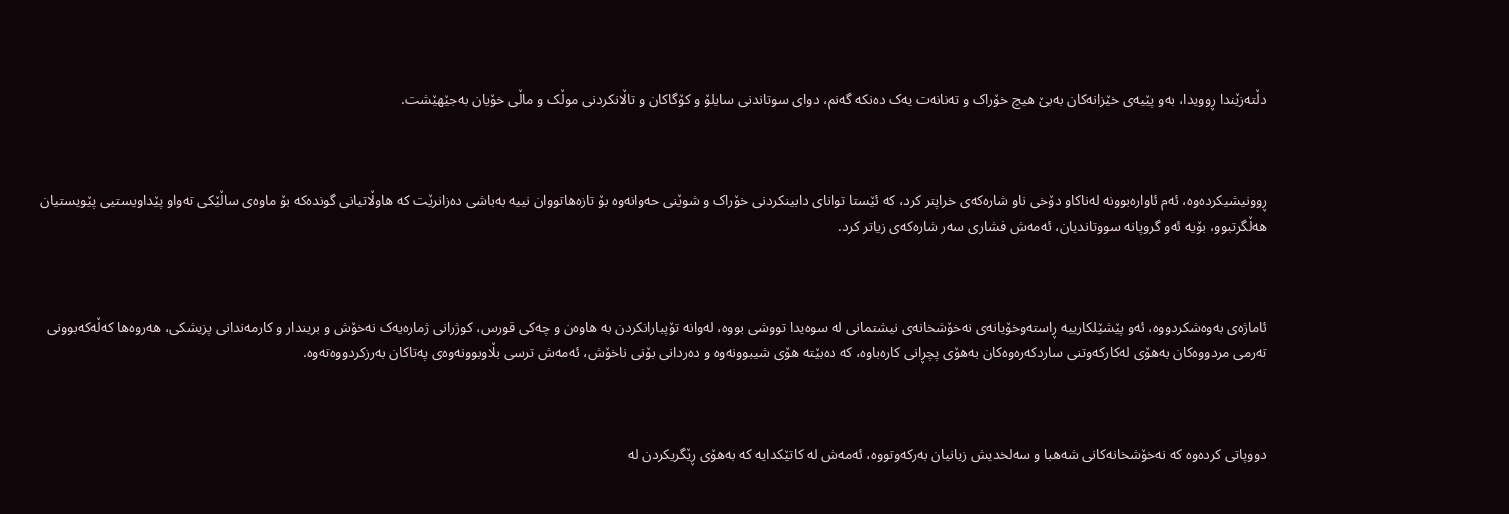دڵتەزێندا ڕوویدا، بەو پێیەی خێزانەکان بەبێ هیچ خۆراک و تەنانەت یەک دەنکە گەنم، دوای سوتاندنی سایلۆ و کۆگاکان و تاڵانکردنی موڵک و ماڵی خۆیان بەجێهێشت.



ڕوونیشیکردەوە، ئەم ئاوارەبوونە لەناکاو دۆخی ناو شارەکەی خراپتر کرد، کە ئێستا توانای دابینکردنی خۆراک و شوێنی حەوانەوە بۆ تازەهاتووان نییە بەباشی دەزانرێت کە هاوڵاتیانی گوندەکە بۆ ماوەی ساڵێکی تەواو پێداویستیی پێویستیان هەڵگرتبوو، بۆیە ئەو گروپانە سووتاندیان، ئەمەش فشاری سەر شارەکەی زیاتر کرد.



ئاماژەی بەوەشکردووە، ئەو پێشێلکارییە ڕاستەوخۆیانەی نەخۆشخانەی نیشتمانی لە سوەیدا تووشی بووە، لەوانە تۆپبارانکردن بە هاوەن و چەکی قورس، کوژرانی ژمارەیەک نەخۆش و بریندار و کارمەندانی پزیشکی، هەروەها کەڵەکەبوونی تەرمی مردووەکان بەهۆی لەکارکەوتنی ساردکەرەوەکان بەهۆی پچڕانی کارەباوە، کە دەبێتە هۆی شیبوونەوە و دەردانی بۆنی ناخۆش، ئەمەش ترسی بڵاوبوونەوەی پەتاکان بەرزکردووەتەوە.



دووپاتی کردەوە کە نەخۆشخانەکانی شەهبا و سەلخدیش زیانیان بەرکەوتووە، ئەمەش لە کاتێکدایە کە بەهۆی ڕێگریکردن لە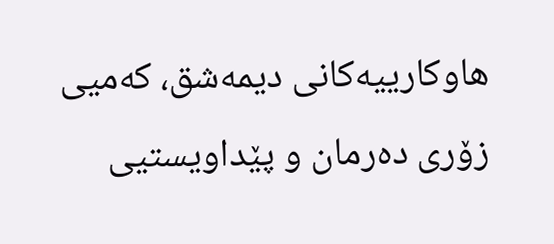هاوکارییەکانی دیمەشق، کەمیی زۆری دەرمان و پێداویستیی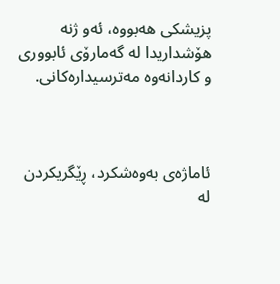پزیشکی هەبووە، ئەو ژنە هۆشداریدا لە گەمارۆی ئابووری و کاردانەوە مەترسیدارەکانی.



ئاماژەی بەوەشکرد، ڕێگریکردن لە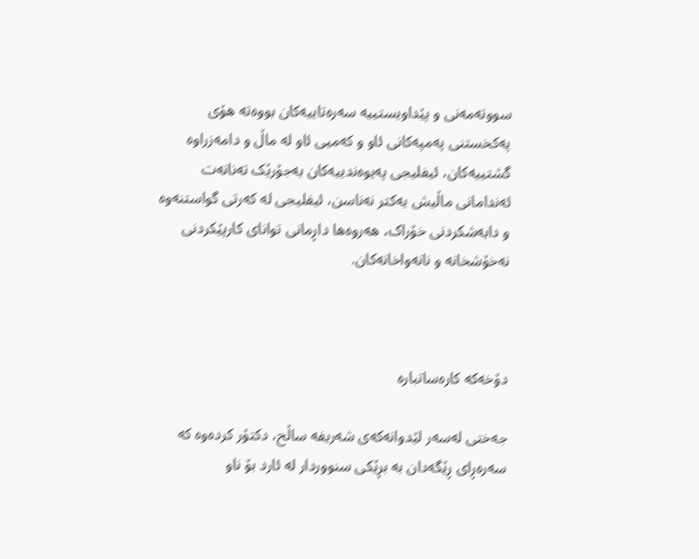سووتەمەنی و پێداویستییە سەرەتاییەکان بووەتە هۆی پەکخستنی پەمپەکانی ئاو و کەمیی ئاو لە ماڵ و دامەزراوە گشتییەکان، ئیفلیجی پەیوەندییەکان بەجۆرێک تەنانەت ئەندامانی ماڵیش یەکتر نەناسن، ئیفلیجی لە کەرتی گواستنەوە و دابەشکردنی خۆراک، هەروەها داڕمانی توانای کارپێکردنی نەخۆشخانە و نانەواخانەکان.



دۆخەکە کارەساتبارە

جەختی لەسەر لێدوانەکەی شەریفە ساڵح، دکتۆر کردەوە کە سەرەڕای ڕێگەدان بە بڕێکی سنووردار لە ئارد بۆ ناو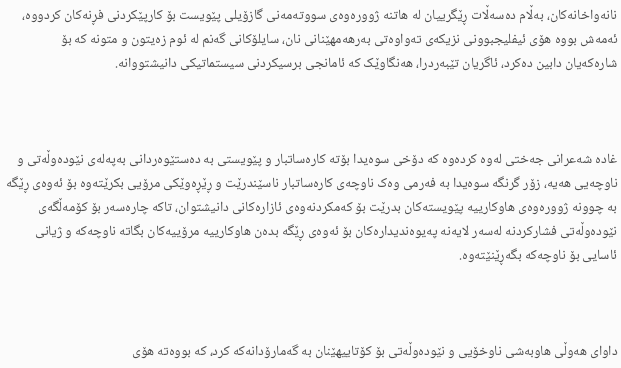نانەواخانەکان، بەڵام دەسەڵات ڕێگرییان لە هاتنە ژوورەوەی سووتەمەنی گازۆیلی پێویست بۆ کارپێکردنی فڕنەکان کردووە، ئەمەش بووە هۆی ئیفلیجبوونی نزیکەی تەواوەتی بەرهەمهێنانی نان، سایلۆکانی گەنم لە ئوم زەیتون و متونە کە بۆ شارەکەیان دابین دەکرد، ئاگریان تێبەردرا، هەنگاوێک کە ئامانجی برسیکردنی سیستماتیکی دانیشتووانە.



غادە شەعرانی جەختی لەوە کردەوە کە دۆخی سوەیدا بۆتە کارەساتبار و پێویستی بە دەستێوەردانی بەپەلەی نێودەوڵەتی و ناوچەیی هەیە، زۆر گرنگە سوەیدا بە فەرمی وەک ناوچەی کارەساتبار ناسێندرێت و ڕێڕەوێکی مرۆیی بکرێتەوە بۆ ئەوەی ڕێگە بە چوونە ژوورەوەی هاوکارییە پێویستەکان بدرێت بۆ کەمکردنەوەی ئازارەکانی دانیشتوان، تاکە چارەسەر بۆ کۆمەڵگەی نێودەوڵەتی فشارکردنە لەسەر لایەنە پەیوەندیدارەکان بۆ ئەوەی ڕێگە بدەن هاوکارییە مرۆییەکان بگاتە ناوچەکە و ژیانی ئاسایی بۆ ناوچەکە بگەڕێنێتەوە.



داوای هەوڵی هاوبەشی ناوخۆیی و نێودەوڵەتی بۆ کۆتاییهێنان بە گەمارۆدانەکە کرد، کە بووەتە هۆی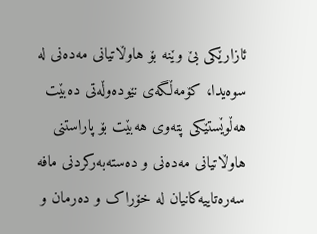ئازارێکی بێ وێنە بۆ هاوڵاتیانی مەدەنی لە سوەیدا، کۆمەڵگەی نێودەوڵەتی دەبێت هەڵوێستێکی پتەوی هەبێت بۆ پاراستنی هاوڵاتیانی مەدەنی و دەستەبەرکردنی مافە سەرەتاییەکانیان لە خۆراک و دەرمان و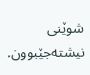شوێنی نیشتەجێبوون.